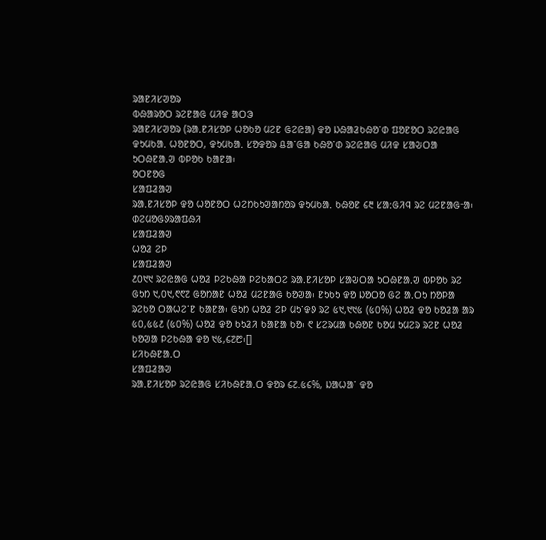ᱨᱟᱱᱤᱥᱣᱚᱨ
ᱵᱷᱟᱨᱚᱛ ᱨᱮᱱᱟᱜ ᱢᱤᱫ ᱟᱛᱳ
ᱨᱟᱱᱤᱥᱣᱚᱨ (ᱨᱟᱹᱱᱤᱥᱚᱞ ᱦᱚᱠᱚ ᱢᱮᱱ ᱜᱮᱭᱟ) ᱫᱚ ᱡᱷᱟᱲᱠᱷᱚᱸᱰ ᱯᱚᱱᱚᱛ ᱨᱮᱭᱟᱜ ᱫᱩᱢᱠᱟᱹ ᱦᱚᱱᱚᱛ, ᱫᱩᱢᱠᱟᱹ ᱥᱚᱫᱚᱨ ᱪᱟᱸᱜᱟ ᱠᱷᱚᱸᱰ ᱨᱮᱭᱟᱜ ᱢᱤᱫ ᱥᱟᱶᱛᱟ ᱩᱛᱷᱱᱟᱹᱣ ᱵᱞᱚᱠ ᱠᱟᱱᱟ᱾
ᱚᱛᱱᱚᱜ
ᱥᱟᱯᱲᱟᱣ
ᱨᱟᱹᱱᱤᱥᱚᱞ ᱫᱚ ᱦᱚᱱᱚᱛ ᱦᱮᱴᱠᱩᱣᱟᱴᱚᱨ ᱫᱩᱢᱠᱟᱹ ᱠᱷᱚᱱ ᱔᱓ ᱥᱟᱺᱜᱤᱧ ᱨᱮ ᱢᱮᱱᱟᱜᱼᱟ᱾
ᱰᱮᱢᱚᱜᱽᱨᱟᱯᱷᱤ
ᱥᱟᱯᱲᱟᱣ
ᱦᱚᱲ ᱮᱞ
ᱥᱟᱯᱲᱟᱣ
᱒᱐᱑᱑ ᱨᱮᱭᱟᱜ ᱦᱚᱲ ᱞᱮᱠᱷᱟ ᱞᱮᱠᱟᱛᱮ ᱨᱟᱹᱱᱤᱥᱚᱞ ᱥᱟᱶᱛᱟ ᱩᱛᱷᱱᱟᱹᱣ ᱵᱞᱚᱠ ᱨᱮ ᱜᱩᱴ ᱑,᱐᱑,᱖᱖᱗ ᱜᱚᱴᱟᱱ ᱦᱚᱲ ᱢᱮᱱᱟᱜ ᱠᱚᱣᱟ᱾ ᱱᱩᱠᱩ ᱫᱚ ᱡᱚᱛᱚ ᱜᱮ ᱟᱹᱛᱩ ᱴᱚᱞᱟ ᱨᱮᱠᱚ ᱛᱟᱦᱮᱸᱱ ᱠᱟᱱᱟ᱾ ᱜᱩᱴ ᱦᱚᱲ ᱮᱞ ᱢᱩᱸᱫᱽ ᱨᱮ ᱕᱑,᱑᱑᱕ (᱕᱐%) ᱦᱚᱲ ᱫᱚ ᱠᱚᱲᱟ ᱟᱨ ᱕᱐,᱕᱕᱒ (᱕᱐%) ᱦᱚᱲ ᱫᱚ ᱠᱩᱲᱤ ᱠᱟᱱᱟ ᱠᱚ᱾ ᱖ ᱥᱮᱨᱢᱟ ᱠᱷᱚᱱ ᱠᱚᱢ ᱩᱢᱮᱨ ᱨᱮᱱ ᱦᱚᱲ ᱠᱚᱣᱟ ᱞᱮᱠᱷᱟ ᱫᱚ ᱑᱕,᱔᱗᱘᱾[]
ᱥᱤᱠᱷᱱᱟᱹᱛ
ᱥᱟᱯᱲᱟᱣ
ᱨᱟᱹᱱᱤᱥᱚᱞ ᱨᱮᱭᱟᱜ ᱥᱤᱠᱷᱱᱟᱹᱛ ᱫᱚᱨ ᱔᱗.᱕᱔%, ᱡᱟᱦᱟᱸ ᱫᱚ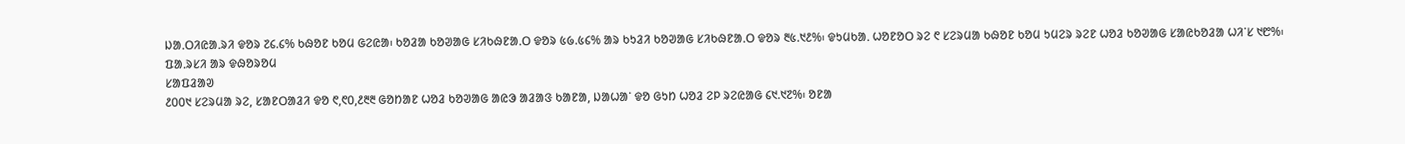ᱡᱟᱹᱛᱤᱭᱟᱹᱨᱤ ᱫᱚᱨ ᱗᱔.᱔% ᱠᱷᱚᱱ ᱠᱚᱢ ᱜᱮᱭᱟ᱾ ᱠᱚᱲᱟ ᱠᱚᱣᱟᱜ ᱥᱤᱠᱷᱱᱟᱹᱛ ᱫᱚᱨ ᱕᱙.᱕᱔% ᱟᱨ ᱠᱩᱲᱤ ᱠᱚᱣᱟᱜ ᱥᱤᱠᱷᱱᱟᱹᱛ ᱫᱚᱨ ᱓᱕.᱑᱒%᱾ ᱫᱩᱢᱠᱟᱹ ᱦᱚᱱᱚᱛ ᱨᱮ ᱖ ᱥᱮᱨᱢᱟ ᱠᱷᱚᱱ ᱠᱚᱢ ᱩᱢᱮᱨ ᱨᱮᱱ ᱦᱚᱲ ᱠᱚᱣᱟᱜ ᱥᱟᱭᱠᱚᱲᱟ ᱦᱤᱸᱥ ᱑᱘%᱾
ᱯᱟᱹᱨᱥᱤ ᱟᱨ ᱫᱷᱚᱨᱚᱢ
ᱥᱟᱯᱲᱟᱣ
᱒᱐᱐᱑ ᱥᱮᱨᱢᱟ ᱨᱮ, ᱥᱟᱱᱛᱟᱲᱤ ᱫᱚ ᱖,᱖᱐,᱒᱓᱓ ᱜᱚᱴᱟᱱ ᱦᱚᱲ ᱠᱚᱣᱟᱜ ᱟᱭᱳ ᱟᱲᱟᱝ ᱠᱟᱱᱟ, ᱡᱟᱦᱟᱸ ᱫᱚ ᱜᱩᱴ ᱦᱚᱲ ᱮᱞ ᱨᱮᱭᱟᱜ ᱔᱑.᱑᱗%᱾ ᱚᱱᱟ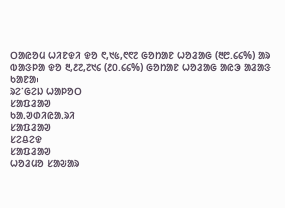ᱛᱟᱭᱚᱢ ᱦᱤᱱᱫᱤ ᱫᱚ ᱖,᱑᱕,᱖᱖᱗ ᱜᱚᱴᱟᱱ ᱦᱚᱲᱟᱜ (᱓᱘.᱔᱔%) ᱟᱨ ᱵᱟᱝᱞᱟ ᱫᱚ ᱓,᱒᱗,᱗᱑᱔ (᱒᱐.᱔᱔%) ᱜᱚᱴᱟᱱ ᱦᱚᱲᱟᱜ ᱟᱭᱳ ᱟᱲᱟᱝ ᱠᱟᱱᱟ᱾
ᱨᱮᱸᱜᱮᱡ ᱦᱟᱞᱚᱛ
ᱥᱟᱯᱲᱟᱣ
ᱠᱟᱹᱣᱰᱤᱭᱟᱹᱨᱤ
ᱥᱟᱯᱲᱟᱣ
ᱥᱮᱪᱮᱫ
ᱥᱟᱯᱲᱟᱣ
ᱦᱚᱲᱢᱚ ᱥᱟᱶᱟᱨ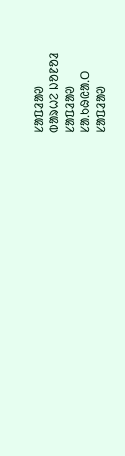ᱥᱟᱯᱲᱟᱣ
ᱵᱟᱨᱦᱮ ᱡᱚᱱᱚᱲ
ᱥᱟᱯᱲᱟᱣ
ᱥᱟᱹᱠᱷᱭᱟᱹᱛ
ᱥᱟᱯᱲᱟᱣ